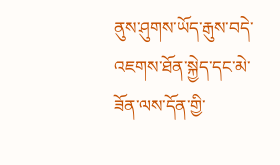ནུས་ཤུགས་ཡོད་རྒུས་བདེ་འཇགས་ཐོན་སྐྱེད་དང་མེ་ཟོན་ལས་དོན་གྱི་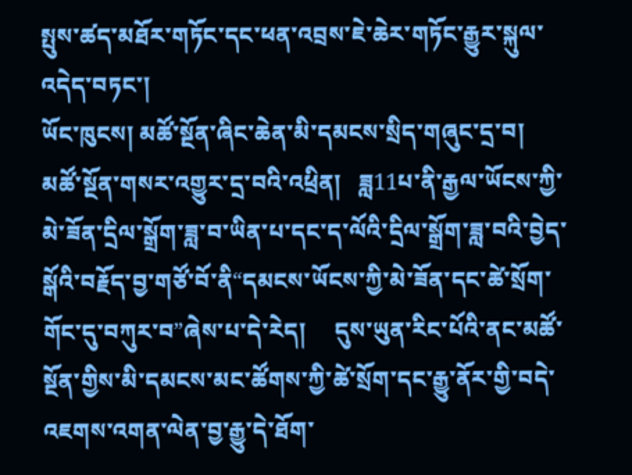སྤུས་ཚད་མཐོར་གཏོང་དང་ཕན་འབྲས་ཇེ་ཆེར་གཏོང་རྒྱུར་སྐུལ་འདེད་བཏང་།
ཡོང་ཁུངས། མཚོ་སྔོན་ཞིང་ཆེན་མི་དམངས་སྲིད་གཞུང་དྲ་བ།
མཚོ་སྔོན་གསར་འགྱུར་དྲ་བའི་འཕྲིན།   ཟླ11པ་ནི་རྒྱལ་ཡོངས་ཀྱི་མེ་ཟོན་དྲིལ་སྒྲོག་ཟླ་བ་ཡིན་པ་དང་ད་ལོའི་དྲིལ་སྒྲོག་ཟླ་བའི་བྱེད་སྒོའི་བརྗོད་བྱ་གཙོ་བོ་ནི“དམངས་ཡོངས་ཀྱི་མེ་ཟོན་དང་ཚེ་སྲོག་གོང་དུ་བཀུར་བ”ཞེས་པ་དེ་རེད།     དུས་ཡུན་རིང་པོའི་ནང་མཚོ་སྔོན་གྱིས་མི་དམངས་མང་ཚོགས་ཀྱི་ཚེ་སྲོག་དང་རྒྱུ་ནོར་གྱི་བདེ་འཇགས་འགན་ལེན་བྱ་རྒྱུ་དེ་ཐོག་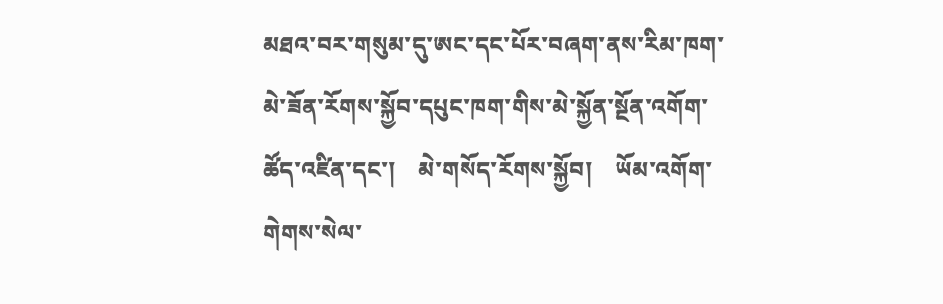མཐའ་བར་གསུམ་དུ་ཨང་དང་པོར་བཞག་ནས་རིམ་ཁག་མེ་ཟོན་རོགས་སྐྱོབ་དཔུང་ཁག་གིས་མེ་སྐྱོན་སྔོན་འགོག་ཚོད་འཛིན་དང་།    མེ་གསོད་རོགས་སྐྱོབ།    ཡོམ་འགོག་གེགས་སེལ་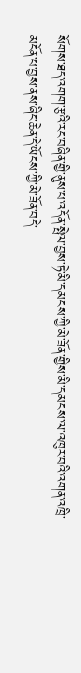སོགས་ཐད་འགག་རྩའི་རང་བཞིན་གྱི་ནུས་པ་འདོན་སྤེལ་བྱས་ཏེ་མི་དམངས་ཀྱི་མེ་ཟོན་གྱིས་མི་དམངས་ལ་འཁུར་བའི་འགན་འཁྲི་མངོན་པ་བྱས་ནས་ཞིང་ཆེན་དེ་ཡོངས་ཀྱི་མེ་ཟོན་བདེ་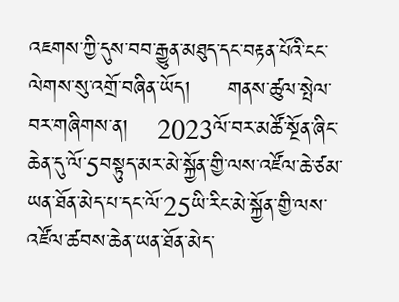འཇགས་ཀྱི་དུས་བབ་རྒྱུན་མཐུད་དང་བརྟན་པོའི་ངང་ལེགས་སུ་འགྲོ་བཞིན་ཡོད།     གནས་ཚུལ་སྤེལ་བར་གཞིགས་ན།    2023ལོ་བར་མཚོ་སྔོན་ཞིང་ཆེན་དུ་ལོ་5བསྟུད་མར་མེ་སྐྱོན་གྱི་ལས་འཛོལ་ཆེ་ཙམ་ཡན་ཐོན་མེད་པ་དང་ལོ་25ཡི་རིང་མེ་སྐྱོན་གྱི་ལས་འཛོལ་ཚབས་ཆེན་ཡན་ཐོན་མེད་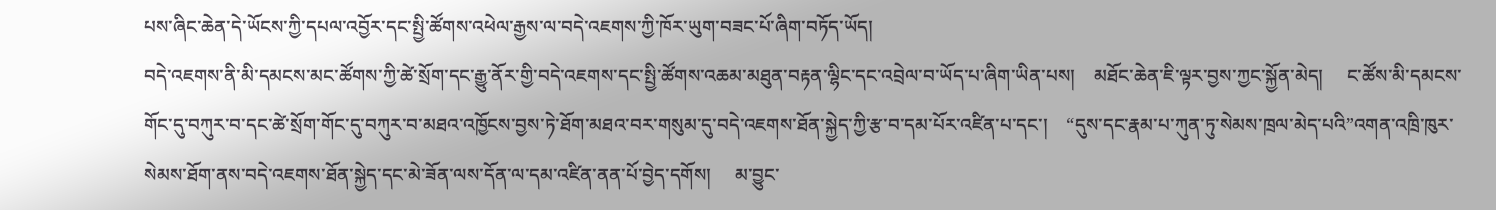པས་ཞིང་ཆེན་དེ་ཡོངས་ཀྱི་དཔལ་འབྱོར་དང་སྤྱི་ཚོགས་འཕེལ་རྒྱས་ལ་བདེ་འཇགས་ཀྱི་ཁོར་ཡུག་བཟང་པོ་ཞིག་བཏོད་ཡོད།
བདེ་འཇགས་ནི་མི་དམངས་མང་ཚོགས་ཀྱི་ཚེ་སྲོག་དང་རྒྱུ་ནོར་གྱི་བདེ་འཇགས་དང་སྤྱི་ཚོགས་འཆམ་མཐུན་བརྟན་ལྷིང་དང་འབྲེལ་བ་ཡོད་པ་ཞིག་ཡིན་པས།    མཐོང་ཆེན་ཇི་ལྟར་བྱས་ཀྱང་སྐྱོན་མེད།     ང་ཚོས་མི་དམངས་གོང་དུ་བཀུར་བ་དང་ཚེ་སྲོག་གོང་དུ་བཀུར་བ་མཐའ་འཁྱོངས་བྱས་ཏེ་ཐོག་མཐའ་བར་གསུམ་དུ་བདེ་འཇགས་ཐོན་སྐྱེད་ཀྱི་རྩ་བ་དམ་པོར་འཛིན་པ་དང་།    “དུས་དང་རྣམ་པ་ཀུན་ཏུ་སེམས་ཁྲལ་མེད་པའི”འགན་འཁྲི་ཁུར་སེམས་ཐོག་ནས་བདེ་འཇགས་ཐོན་སྐྱེད་དང་མེ་ཟོན་ལས་དོན་ལ་དམ་འཛིན་ནན་པོ་བྱེད་དགོས།     མ་བྱུང་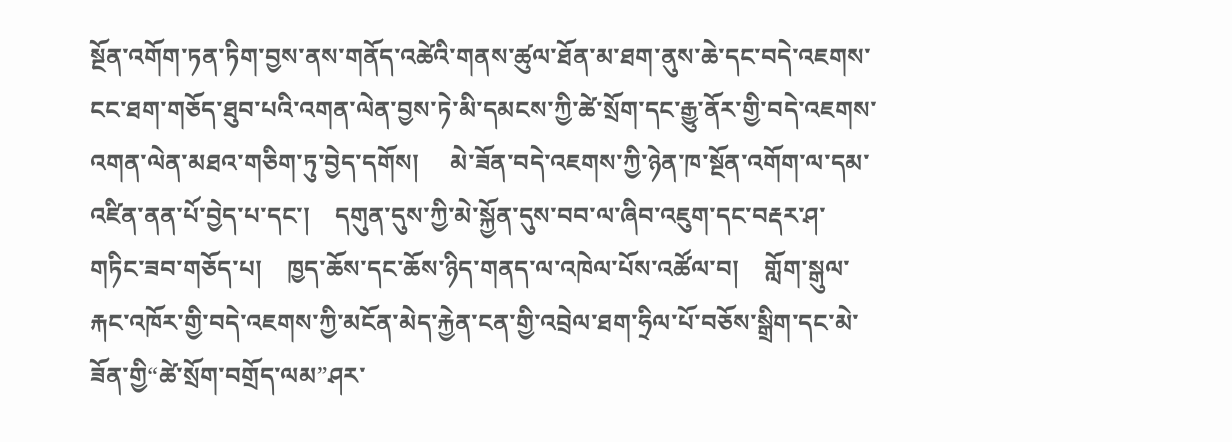སྔོན་འགོག་ཏན་ཏིག་བྱས་ནས་གནོད་འཚེའི་གནས་ཚུལ་ཐོན་མ་ཐག་ནུས་ཆེ་དང་བདེ་འཇགས་ངང་ཐག་གཅོད་ཐུབ་པའི་འགན་ལེན་བྱས་ཏེ་མི་དམངས་ཀྱི་ཚེ་སྲོག་དང་རྒྱུ་ནོར་གྱི་བདེ་འཇགས་འགན་ལེན་མཐའ་གཅིག་ཏུ་བྱེད་དགོས།     མེ་ཟོན་བདེ་འཇགས་ཀྱི་ཉེན་ཁ་སྔོན་འགོག་ལ་དམ་འཛིན་ནན་པོ་བྱེད་པ་དང་།    དགུན་དུས་ཀྱི་མེ་སྐྱོན་དུས་བབ་ལ་ཞིབ་འཇུག་དང་བརྡར་ཤ་གཏིང་ཟབ་གཅོད་པ།    ཁྱད་ཆོས་དང་ཆོས་ཉིད་གནད་ལ་འཁེལ་པོས་འཚོལ་བ།    གློག་སྒུལ་རྐང་འཁོར་གྱི་བདེ་འཇགས་ཀྱི་མངོན་མེད་རྐྱེན་ངན་གྱི་འབྲེལ་ཐག་ཧྲིལ་པོ་བཅོས་སྒྲིག་དང་མེ་ཟོན་གྱི“ཚེ་སྲོག་བགྲོད་ལམ”ཤར་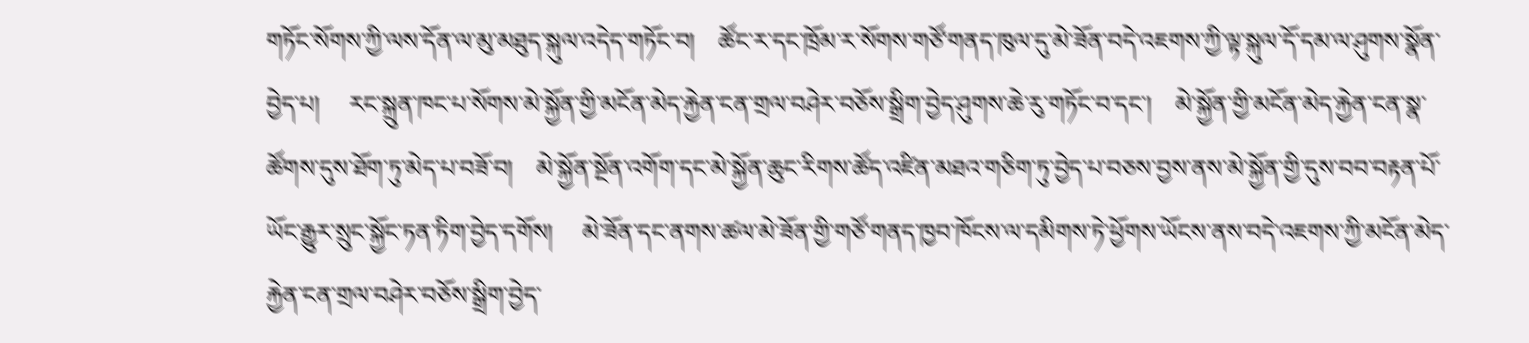གཏོང་སོགས་ཀྱི་ལས་དོན་ལ་མུ་མཐུད་སྐུལ་འདེད་གཏོང་བ།    ཚོང་ར་དང་ཁྲོམ་ར་སོགས་གཙོ་གནད་ཁུལ་དུ་མེ་ཟོན་བདེ་འཇགས་ཀྱི་ལྟ་སྐུལ་དོ་དམ་ལ་ཤུགས་སྣོན་བྱེད་པ།     རང་སྐྲུན་ཁང་པ་སོགས་མེ་སྐྱོན་གྱི་མངོན་མེད་རྐྱེན་ངན་གྲལ་བཤེར་བཅོས་སྒྲིག་བྱེད་ཤུགས་ཆེ་རུ་གཏོང་བ་དང་།    མེ་སྐྱོན་གྱི་མངོན་མེད་རྐྱེན་ངན་སྣ་ཚོགས་དུས་ཐོག་ཏུ་མེད་པ་བཟོ་བ།    མེ་སྐྱོན་སྔོན་འགོག་དང་མེ་སྐྱོན་ཆུང་རིགས་ཚོད་འཛིན་མཐའ་གཅིག་ཏུ་བྱེད་པ་བཅས་བྱས་ནས་མེ་སྐྱོན་གྱི་དུས་བབ་བརྟན་པོ་ཡོང་རྒྱུར་སྲུང་སྐྱོང་ཏན་ཏིག་བྱེད་དགོས།     མེ་ཟོན་དང་ནགས་ཚལ་མེ་ཟོན་གྱི་གཙོ་གནད་ཁྱབ་ཁོངས་ལ་དམིགས་ཏེ་ཕྱོགས་ཡོངས་ནས་བདེ་འཇགས་ཀྱི་མངོན་མེད་རྐྱེན་ངན་གྲལ་བཤེར་བཅོས་སྒྲིག་བྱེད་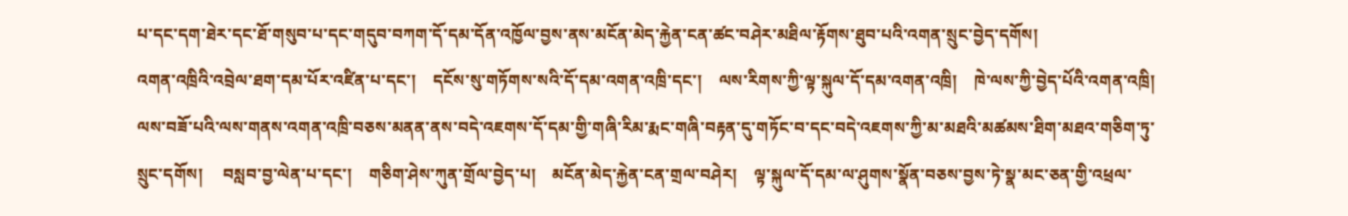པ་དང་དག་ཐེར་དང་ཐོ་གསུབ་པ་དང་གདུབ་བཀག་དོ་དམ་དོན་འཁྱོལ་བྱས་ནས་མངོན་མེད་རྐྱེན་ངན་ཚང་བཤེར་མཐིལ་རྟོགས་ཐུབ་པའི་འགན་སྲུང་བྱེད་དགོས།
འགན་འཁྲིའི་འབྲེལ་ཐག་དམ་པོར་འཛིན་པ་དང་།    དངོས་སུ་གཏོགས་སའི་དོ་དམ་འགན་འཁྲི་དང་།    ལས་རིགས་ཀྱི་ལྟ་སྐུལ་དོ་དམ་འགན་འཁྲི།    ཁེ་ལས་ཀྱི་བྱེད་པོའི་འགན་འཁྲི།    ལས་བཟོ་པའི་ལས་གནས་འགན་འཁྲི་བཅས་མནན་ནས་བདེ་འཇགས་དོ་དམ་གྱི་གཞི་རིམ་རྨང་གཞི་བརྟན་དུ་གཏོང་བ་དང་བདེ་འཇགས་ཀྱི་མ་མཐའི་མཚམས་ཐིག་མཐའ་གཅིག་ཏུ་སྲུང་དགོས།     བསླབ་བྱ་ལེན་པ་དང་།    གཅིག་ཤེས་ཀུན་གྲོལ་བྱེད་པ།    མངོན་མེད་རྐྱེན་ངན་གྲལ་བཤེར།    ལྟ་སྐུལ་དོ་དམ་ལ་ཤུགས་སྣོན་བཅས་བྱས་ཏེ་སྣ་མང་ཅན་གྱི་འཕྲལ་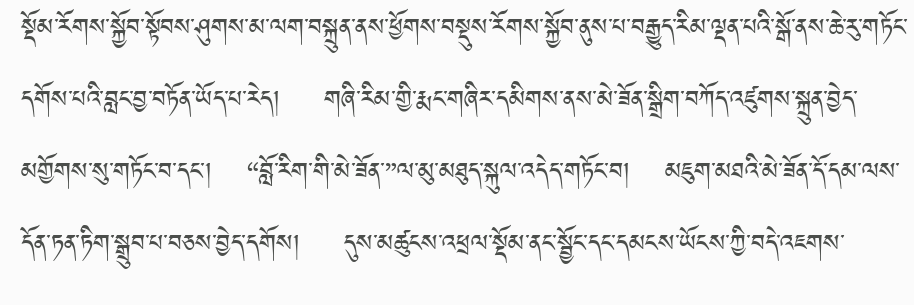སྡོམ་རོགས་སྐྱོབ་སྟོབས་ཤུགས་མ་ལག་བསྐྲུན་ནས་ཕྱོགས་བསྡུས་རོགས་སྐྱོབ་ནུས་པ་བརྒྱུད་རིམ་ལྡན་པའི་སྒོ་ནས་ཆེ་རུ་གཏོང་དགོས་པའི་བླང་བྱ་བཏོན་ཡོད་པ་རེད།     གཞི་རིམ་གྱི་རྨང་གཞིར་དམིགས་ནས་མེ་ཟོན་སྒྲིག་བཀོད་འཛུགས་སྐྲུན་བྱེད་མགྱོགས་སུ་གཏོང་བ་དང་།    “བློ་རིག་གི་མེ་ཟོན་”ལ་མུ་མཐུད་སྐུལ་འདེད་གཏོང་བ།    མཇུག་མཐའི་མེ་ཟོན་དོ་དམ་ལས་དོན་ཏན་ཏིག་སྒྲུབ་པ་བཅས་བྱེད་དགོས།     དུས་མཚུངས་འཕྲལ་སྡོམ་ནང་སྦྱོང་དང་དམངས་ཡོངས་ཀྱི་བདེ་འཇགས་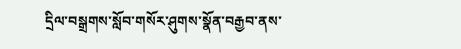དྲིལ་བསྒྲགས་སློབ་གསོར་ཤུགས་སྣོན་བརྒྱབ་ནས་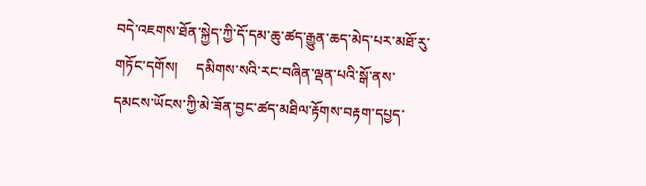བདེ་འཇགས་ཐོན་སྐྱེད་ཀྱི་དོ་དམ་ཆུ་ཚད་རྒྱུན་ཆད་མེད་པར་མཐོ་རུ་གཏོང་དགོས།     དམིགས་སའི་རང་བཞིན་ལྡན་པའི་སྒོ་ནས་དམངས་ཡོངས་ཀྱི་མེ་ཟོན་བྱང་ཚད་མཐིལ་རྟོགས་བརྟག་དཔྱད་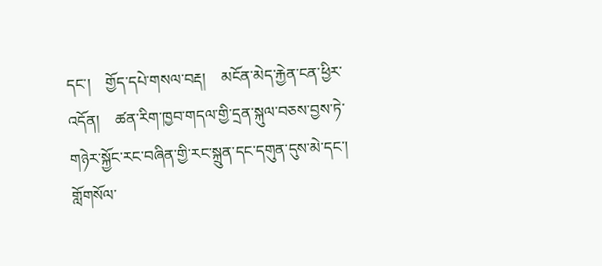དང་།    གྱོད་དཔེ་གསལ་བརྡ།    མངོན་མེད་རྐྱེན་ངན་ཕྱིར་འདོན།    ཚན་རིག་ཁྱབ་གདལ་གྱི་དྲན་སྐུལ་བཅས་བྱས་ཏེ་གཉེར་སྐྱོང་རང་བཞིན་གྱི་རང་སྐྲུན་དང་དགུན་དུས་མེ་དང་།    གློགསོལ་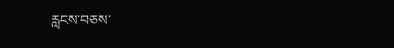རླངས་བཅས་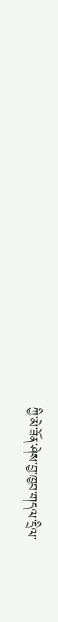ཀྱི་མེ་ཟོན་ཤེས་བྱ་ཁྱབ་གདལ་དྲིལ་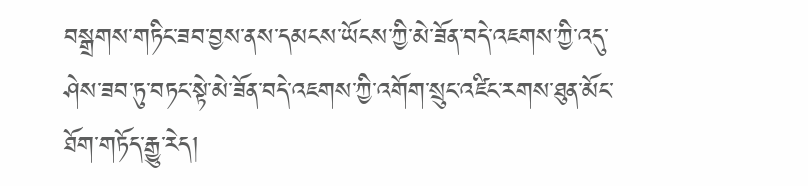བསྒྲགས་གཏིང་ཟབ་བྱས་ནས་དམངས་ཡོངས་ཀྱི་མེ་ཟོན་བདེ་འཇགས་ཀྱི་འདུ་ཤེས་ཟབ་ཏུ་བཏང་སྟེ་མེ་ཟོན་བདེ་འཇགས་ཀྱི་འགོག་སྲུང་འཛིང་རགས་ཐུན་མོང་ཐོག་གཏོད་རྒྱུ་རེད།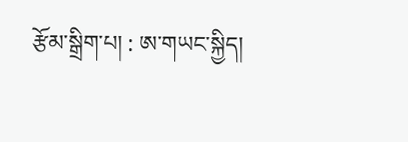རྩོམ་སྒྲིག་པ། : ཨ་གཡང་སྐྱིད།